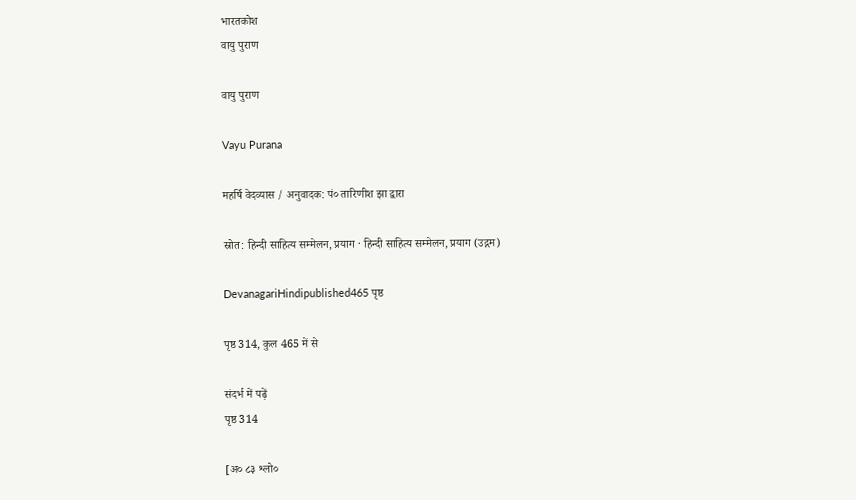भारतकोश
वायु पुराण

वायु पुराण

Vayu Purana

महर्षि वेदव्यास / अनुवादक: पं० तारिणीश झा द्वारा

स्रोत: हिन्दी साहित्य सम्मेलन, प्रयाग · हिन्दी साहित्य सम्मेलन, प्रयाग (उद्गम)

DevanagariHindipublished465 पृष्ठ

पृष्ठ 314, कुल 465 में से

संदर्भ में पढ़ें
पृष्ठ 314

[अ० ८३ श्लो०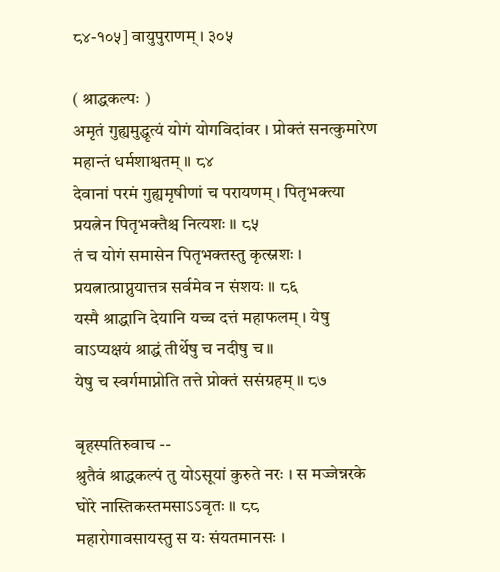८४-१०५] वायुपुराणम् । ३०५

( श्राद्धकल्पः )
अमृतं गुह्यमुद्धृत्यं योगं योगविदांवर । प्रोक्तं सनत्कुमारेण महान्तं धर्मशाश्वतम् ॥ ८४
देवानां परमं गुह्यमृषीणां च परायणम् । पितृभक्त्या प्रयत्नेन पितृभक्तैश्च नित्यशः ॥ ८५
तं च योगं समासेन पितृभक्तस्तु कृत्स्नशः । प्रयत्नात्प्राप्नुयात्तत्र सर्वमेव न संशयः ॥ ८६
यस्मै श्राद्धानि देयानि यच्च दत्तं महाफलम् । येषु वाऽप्यक्षयं श्राद्धं तीर्थेषु च नदीषु च ॥
येषु च स्वर्गमाप्नोति तत्ते प्रोक्तं ससंग्रहम् ॥ ८७

बृहस्पतिरुवाच --
श्रुतैवं श्राद्धकल्पं तु योऽसूयां कुरुते नरः । स मज्जेन्नरके घोरे नास्तिकस्तमसाऽऽवृतः ॥ ८८
महारोगावसायस्तु स यः संयतमानसः ।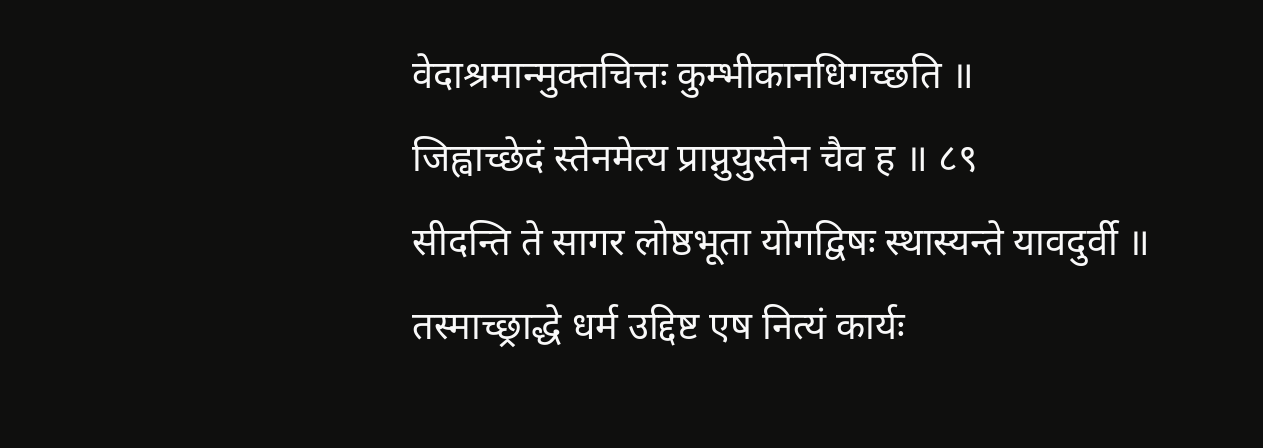वेदाश्रमान्मुक्तचित्तः कुम्भीकानधिगच्छति ॥
जिह्वाच्छेदं स्तेनमेत्य प्राप्नुयुस्तेन चैव ह ॥ ८९
सीदन्ति ते सागर लोष्ठभूता योगद्विषः स्थास्यन्ते यावदुर्वी ॥
तस्माच्छ्राद्धे धर्म उद्दिष्ट एष नित्यं कार्यः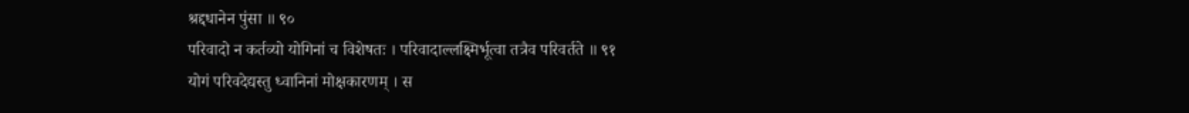श्रद्दधानेन पुंसा ॥ ९०
परिवादो न कर्तव्यो योगिनां च विशेषतः । परिवादाल्लक्ष्मिर्भूत्वा तत्रैव परिवर्तते ॥ ९१
योगं परिवदेद्यस्तु ध्वानिनां मोक्षकारणम् । स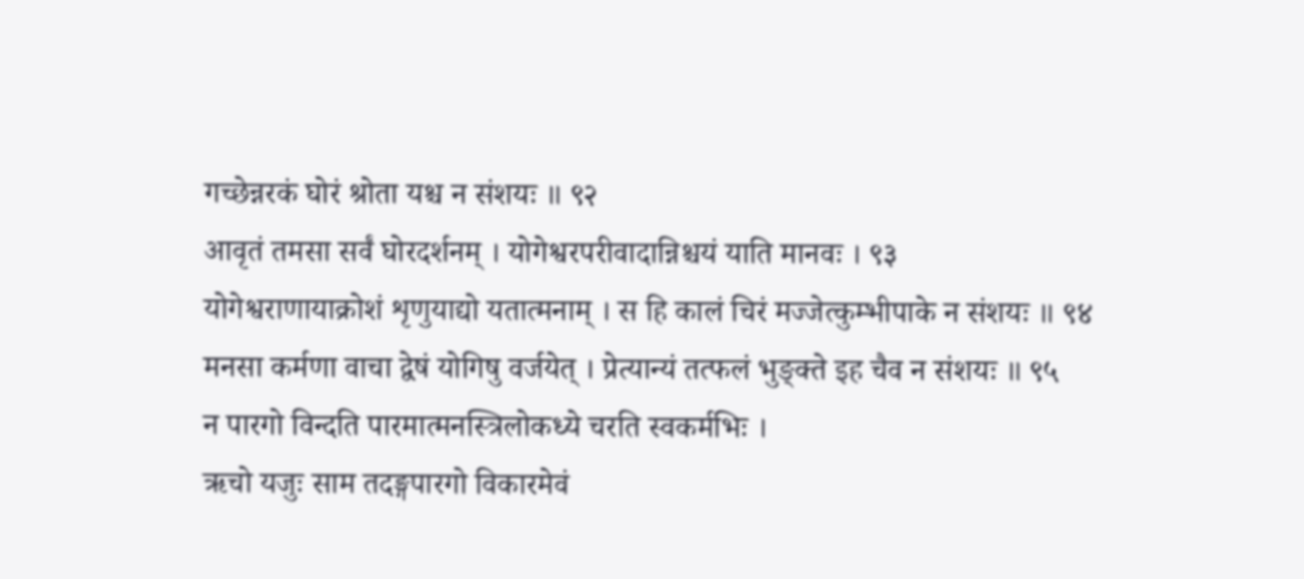गच्छेन्नरकं घोरं श्रोता यश्च न संशयः ॥ ९२
आवृतं तमसा सर्वं घोरदर्शनम् । योगेश्वरपरीवादान्निश्चयं याति मानवः । ९३
योगेश्वराणायाक्रोशं शृणुयाद्यो यतात्मनाम् । स हि कालं चिरं मज्जेत्कुम्भीपाके न संशयः ॥ ९४
मनसा कर्मणा वाचा द्वेषं योगिषु वर्जयेत् । प्रेत्यान्यं तत्फलं भुङ्क्ते इह चैव न संशयः ॥ ९५
न पारगो विन्दति पारमात्मनस्त्रिलोकध्ये चरति स्वकर्मभिः ।
ऋचो यजुः साम तदङ्गपारगो विकारमेवं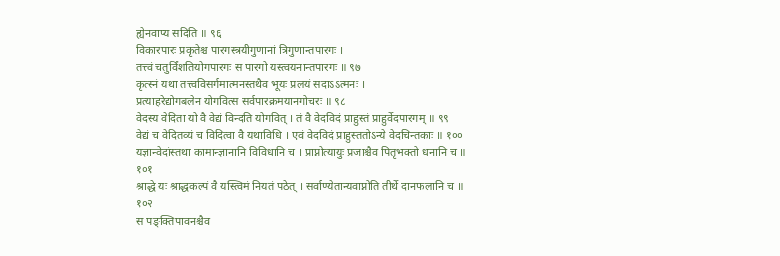ह्येनवाप्य सदिति ॥ ९६
विकारपारः प्रकृतेश्च पारगस्त्रयीगुणानां त्रिगुणान्तपारगः ।
तत्त्वं चतुर्विंशतियोगपारगः स पारगो यस्त्वयनान्तपारगः ॥ ९७
कृत्स्नं यथा तत्त्वविसर्गमात्मनस्तथैव भूयः प्रलयं सदाऽऽत्मनः ।
प्रत्याहरेद्योगबलेन योगवित्स सर्वपारक्रमयानगोचरः ॥ ९८
वेदस्य वेदिता यो वै वेद्यं विन्दति योगवित् । तं वै वेदविदं प्राहुस्तं प्राहुर्वेदपारगम् ॥ ९९
वेद्यं च वेदितव्यं च विदित्वा वै यथाविधि । एवं वेदविदं प्राहुस्ततोऽन्ये वेदचिन्तकाः ॥ १००
यज्ञान्वेदांस्तथा कामान्ज्ञानानि विविधानि च । प्राप्नोत्यायुः प्रजाश्चैव पितृभक्तो धनानि च ॥ १०१
श्राद्धे यः श्राद्धकल्पं वै यस्त्विमं नियतं पठेत् । सर्वाण्येतान्यवाप्नोति तीर्थे दानफलानि च ॥ १०२
स पङ्क्तिपावनश्चैव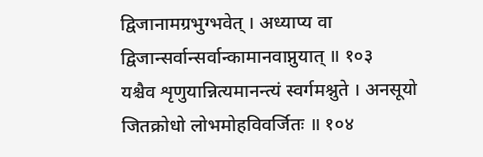द्विजानामग्रभुग्भवेत् । अध्याप्य वा द्विजान्सर्वान्सर्वान्कामानवाप्नुयात् ॥ १०३
यश्चैव शृणुयान्नित्यमानन्त्यं स्वर्गमश्नुते । अनसूयो जितक्रोधो लोभमोहविवर्जितः ॥ १०४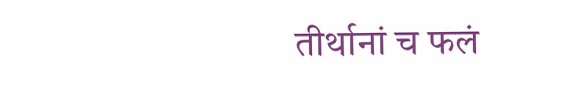तीर्थानां च फलं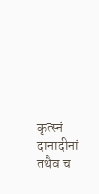कृत्स्नं दानादीनां तथैव च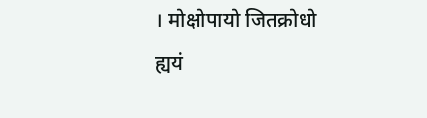। मोक्षोपायो जितक्रोधो ह्ययं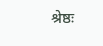श्रेष्ठः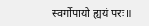स्वर्गोपायो ह्ययं परः॥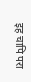इह चापि परा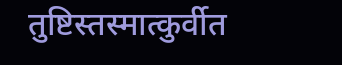तुष्टिस्तस्मात्कुर्वीत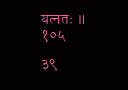यत्नतः ॥ १०५

३९